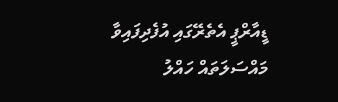ޑީއާރްޕީ އެތެރޭގައި އުފެދިފައިވާ މައްސަލަތައް ހައްލު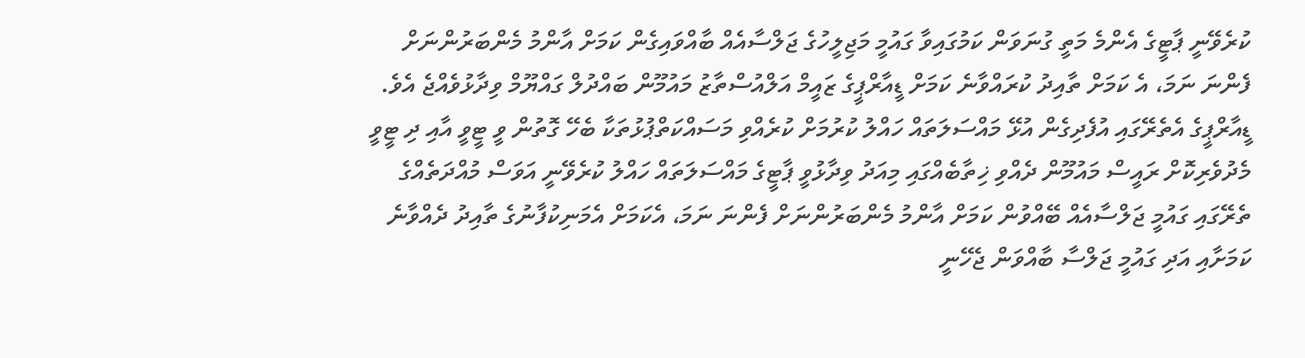ކުރެވޭނީ ޕާޓީގެ އެންމެ މަތީ ގުނަވަން ކަމުގައިވާ ގައުމީ މަޖިލީހުގެ ޖަލްސާއެއް ބާއްވައިގެން ކަމަށް އާންމު މެންބަރުންނަށް ފެންނަ ނަމަ، އެ ކަމަށް ތާއިދު ކުރައްވާނެ ކަމަށް ޑީއާރްޕީގެ ޒައީމް އަލްއުސްތާޒު މައުމޫން ބައްދުލް ގައްޔޫމް ވިދާޅުވެއްޖެ އެވެ.
ޑީއާރްޕީގެ އެތެރޭގައި އުފެދިގެން އުޅޭ މައްސަލަތައް ހައްލު ކުރުމަށް ކުރެއްވި މަސައްކަތްޕުޅުތަކާ ބެހޭ ގޮތުން ވީ ޓީވީ އާއި ދި ޓީވީ މެދުވެރިކޮށް ރައީސް މައުމޫން ދެއްވި ޚިތާބެއްގައި މިއަދު ވިދާޅުވީ ޕާޓީގެ މައްސަލަތައް ހައްލު ކުރެވޭނީ އަވަސް މުއްދަތެއްގެ ތެރޭގައި ގައުމީ ޖަލްސާއެއް ބޭއްވުން ކަމަށް އާންމު މެންބަރުންނަށް ފެންނަ ނަމަ، އެކަމަށް އެމަނިކުފާނުގެ ތާއިދު ދެއްވާނެ ކަމަށާއި އަދި ގައުމީ ޖަލްސާ ބާއްވަން ޖެހޭނީ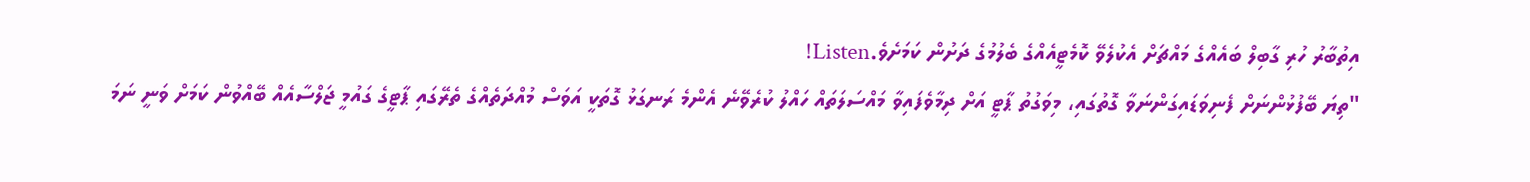އިތުބާރު ހުރި ގާބިލް ބައެއްގެ މައްޗަށް އެކުލެވޭ ކޮމެޓީއެއްގެ ބެލުމުގެ ދަށުން ކަމަށެވެ.Listen!
"ތިޔަ ބޭފުޅުންނަށް ފެނިވަޑައިގަންނަވާ ގޮތުގައި، މިވަގުތު ޕާޓީ އަށް ދިމާވެފައިވާ މައްސަލަތައް ހައްލު ކުރެވޭނެ އެންމެ ރަނގަޅު ގޮތަކީ އަވަސް މުއްދަތެއްގެ ތެރޭގައި ޕާޓީގެ ގައުމީ ޖަލްސާއެއް ބޭއްވުން ކަމަށް ވަނީ ނަމަ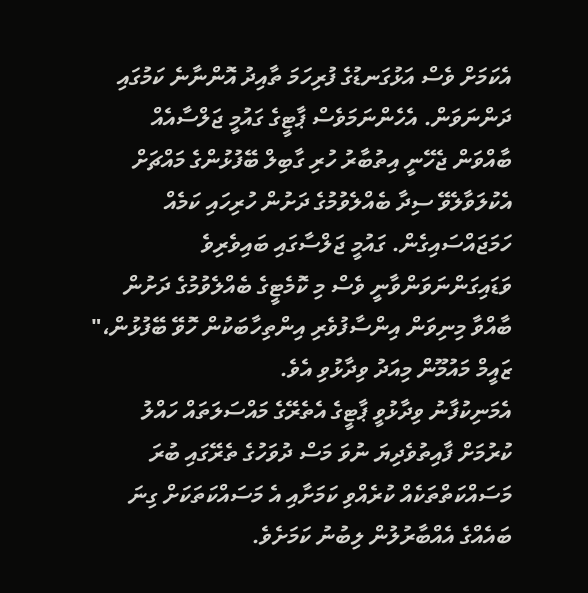އެކަމަށް ވެސް އަޅުގަނޑުގެ ފުރިހަމަ ތާއިދު އޮންނާނެ ކަމުގައި ދަންނަވަން. އެހެންނަމަވެސް ޕާޓީގެ ގައުމީ ޖަލްސާއެއް ބާއްވަން ޖެހޭނީ އިތުބާރު ހުރި ގާބިލް ބޭފުޅުންގެ މައްޗަށް އެކުލަވާލެވޭ ސިދާ ބެއްލެވުމުގެ ދަށުން ހުރިހައި ކަމެއް ހަމަޖައްސައިގެން. ގައުމީ ޖަލްސާގައި ބައިވެރިވެ ވަޑައިގަންނަވަންވާނީ ވެސް މި ކޮމެޓީގެ ބެއްލެވުމުގެ ދަށުން ބާއްވާ މިނިވަން އިންސާފުވެރި އިންތިހާބަކުން ހޮވޭ ބޭފުޅުން،" ޒައީމް މައުމޫން މިއަދު ވިދާޅުވި އެވެ.
އެމަނިކުފާނު ވިދާޅުވީ ޕާޓީގެ އެތެރޭގެ މައްސަލަތައް ހައްލު ކުރުމަށް ފާއިތުވެދިޔަ ނުވަ މަސް ދުވަހުގެ ތެރޭގައި ބުރަ މަސައްކަތްތަކެއް ކުރެއްވި ކަމަށާއި އެ މަސައްކަތަކަށް ގިނަ ބައެއްގެ އެއްބާރުލުން ލިބުނު ކަމަށެވެ.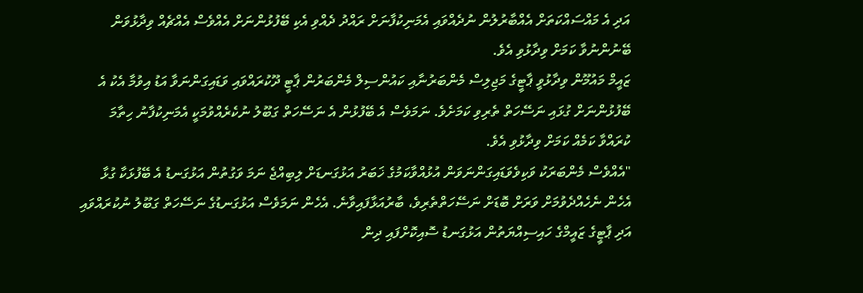އަދި އެ މައްސައްކަތަށް އެއްބާރުލުން ނުދެއްވައި އެމަނިކުފާނަށް ރައްދު ދެއްވި އެކި ބޭފުޅުންނަށް އެއްވެސް އެއްޗެއް ވިދާޅުވަން ބޭނުންނުވާ ކަމަށް ވިދާޅުވި އެވެ.
ޒައީމް މައުމޫން ވިދާޅުވީ ޕާޓީގެ މަޖިލިސް މެންބަރުނާއި ކައުންސިލް މެންބަރުން ޕާޓީ ދޫކުރައްވައި ވަޑައިގަންނަވާ އަޑު އިވުމާ އެކު އެ ބޭފުޅުންނަށް ގުޅައި ނަސޭހަތް ތެރިވި ކަމަށެވެ. ނަމަވެސް އެ ބޭފުޅުން އެ ނަސޭހަތް ގަބޫލު ނުކެރެއްވުމަކީ އެމަނިކުފާނު ހިތާމަ ކުރައްވާ ކަމެއް ކަމަށް ވިދާޅުވި އެވެ.
"އެއްވެސް މެންބަރަކު ވަކިވެވަޑައިގަންނަވަން އުޅުއްވާކަމުގެ ޚަބަރު އަޅުގަނޑަށް ލިބިއްޖެ ނަމަ ވަގުތުން އަޅުގަނޑު އެ ބޭފުޅަކާ ގުޅާ އެހެން ނެހެއްދެވުމަށް ވަރަށް ބޮޑަށް ނަސޭހަތްތެރިވެ، ބާރުއަޅާފައިވާނެ. އެހެން ނަމަވެސް އަޅުގަނޑުގެ ނަސޭހަތް ގަބޫލު ނުކުރައްވައި އަދި ޕާޓީގެ ޒައީމްގެ ހައިސިއްޔަތުން އަޅުގަނޑު ސޮއިކޮށްފައި ދިން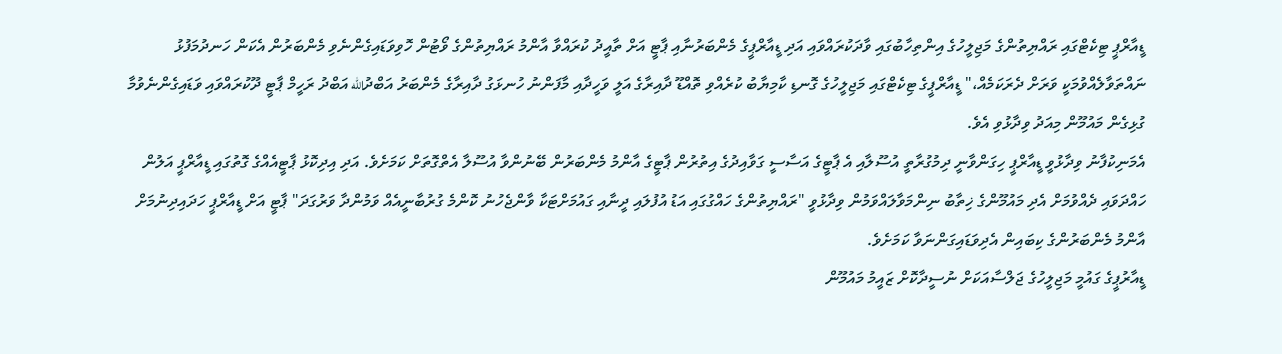ޑީއާރްޕީ ޓިކެޓްގައި ރައްޔިތުންގެ މަޖިލީހުގެ އިންތިހާބުގައި ވާދަކުރައްވައި އަދި ޑީއާރްޕީގެ މެންބަރުނާއި ޕާޓީ އަށް ތާއީދު ކުރައްވާ އާންމު ރައްޔިތުންގެ ވޯޓުން ހޮވިވަޑައިގެންނެވި މެންބަރުން އެކަން ހަނދުމަފުޅު ނައްތަވާލެއްވުމަކީ ވަރަށް ދެރަކަމެއް،" ޑީއާރްޕީގެ ޓިކެޓްގައި މަޖިލީހުގެ ގޮނޑި ކާމިޔާބު ކުރެއްވި ތޮއްޑޫ ދާއިރާގެ އަލީ ވަހީދާއި މާފަންނު ހުނޅަގު ދާއިރާގެ މެންބަރު އަބްދުالله އަބްދު ރަހީމް ޕާޓީ ދޫކުރައްވައި ވަޑައިގެންނެވުމާ ގުޅިގެން މައުމޫން މިއަދު ވިދާޅުވި އެވެ.
އެމަނިކުފާނު ވިދާޅުވީ ޑީއާރްޕީ ހިގަންވާނީ ދިމުގުރާތީ އުސޫލާއި އެ ޕާޓީގެ އަސާސީ ގަވާއިދުގެ އިތުރުން ޕާޓީގެ އާންމު މެންބަރުން ބޭނުންވާ އުސޫލާ އެތްގޮތަށް ކަމަށެވެ. އަދި އިދިކޮޅު ޕާޓީއެއްގެ ގޮތުގައި ޑީއާރްޕީ އަލުން ހައްދަވައި ދެއްވުމަށް އެދި މައުމޫންގެ ޚިތާބު ނިންމަވާލައްވަމުން ވިދާޅުވީ "ރައްޔިތުންގެ ހައްގުގައި އަޑު އުފުލައި ދީނާއި ގައުމަށްޓަކާ ވާންޖެހުނު ކޮންމެ ގުރުބާނީއެއް ވަމުންދާ ވަރުގަދަ" ޕާޓީ އަށް ޑީއާރްޕީ ހަދައިދިނުމަށް އާންމު މެންބަރުންގެ ކިބައިން އެދިވަޑައިގަންނަވާ ކަމަށެވެ.
ޑީއާރުޕީގެ ގައުމީ މަޖިލީހުގެ ޖަލްސާއަކަށް ނުސީދާކޮށް ޒައީމު މައުމޫން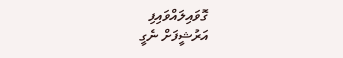ގޮވައިލައްވައިފި
އަރުޝީފަށް ނެގީ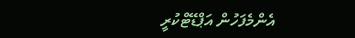އެންމެފަހުން އަޕްޑޭޓްކުރީ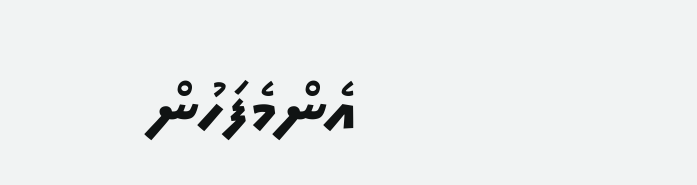އެންމެފަހުން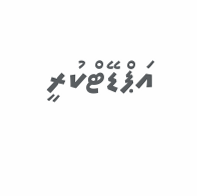އަޕްޑޭޓްކުރީ